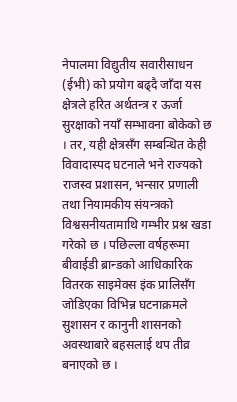नेपालमा विद्युतीय सवारीसाधन (ईभी) को प्रयोग बढ्दै जाँदा यस क्षेत्रले हरित अर्थतन्त्र र ऊर्जा सुरक्षाको नयाँ सम्भावना बोकेको छ । तर, यही क्षेत्रसँग सम्बन्धित केही विवादास्पद घटनाले भने राज्यको राजस्व प्रशासन, भन्सार प्रणाली तथा नियामकीय संयन्त्रको विश्वसनीयतामाथि गम्भीर प्रश्न खडा गरेको छ । पछिल्ला वर्षहरूमा बीवाईडी ब्रान्डको आधिकारिक वितरक साइमेक्स इंक प्रालिसँग जोडिएका विभिन्न घटनाक्रमले सुशासन र कानुनी शासनको अवस्थाबारे बहसलाई थप तीव्र बनाएको छ ।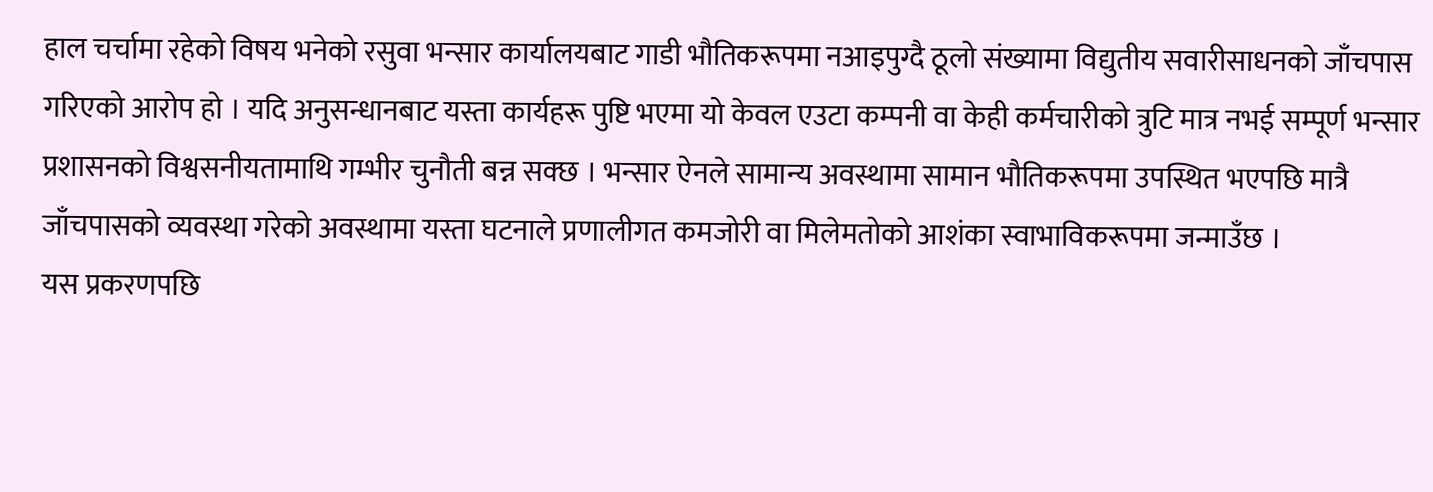हाल चर्चामा रहेको विषय भनेको रसुवा भन्सार कार्यालयबाट गाडी भौतिकरूपमा नआइपुग्दै ठूलो संख्यामा विद्युतीय सवारीसाधनको जाँचपास गरिएको आरोप हो । यदि अनुसन्धानबाट यस्ता कार्यहरू पुष्टि भएमा यो केवल एउटा कम्पनी वा केही कर्मचारीको त्रुटि मात्र नभई सम्पूर्ण भन्सार प्रशासनको विश्वसनीयतामाथि गम्भीर चुनौती बन्न सक्छ । भन्सार ऐनले सामान्य अवस्थामा सामान भौतिकरूपमा उपस्थित भएपछि मात्रै जाँचपासको व्यवस्था गरेको अवस्थामा यस्ता घटनाले प्रणालीगत कमजोरी वा मिलेमतोको आशंका स्वाभाविकरूपमा जन्माउँछ ।
यस प्रकरणपछि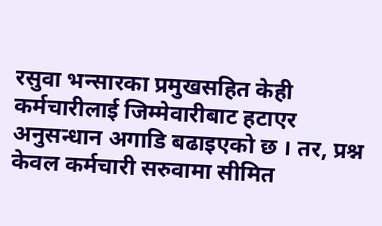रसुवा भन्सारका प्रमुखसहित केही कर्मचारीलाई जिम्मेवारीबाट हटाएर अनुसन्धान अगाडि बढाइएको छ । तर, प्रश्न केवल कर्मचारी सरुवामा सीमित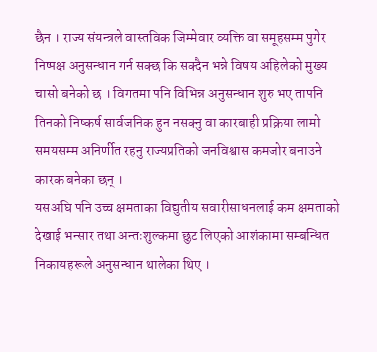छैन । राज्य संयन्त्रले वास्तविक जिम्मेवार व्यक्ति वा समूहसम्म पुगेर निष्पक्ष अनुसन्धान गर्न सक्छ कि सक्दैन भन्ने विषय अहिलेको मुख्य चासो बनेको छ । विगतमा पनि विभिन्न अनुसन्धान शुरु भए तापनि तिनको निष्कर्ष सार्वजनिक हुन नसक्नु वा कारबाही प्रक्रिया लामो समयसम्म अनिर्णीत रहनु राज्यप्रतिको जनविश्वास कमजोर बनाउने कारक बनेका छन् ।
यसअघि पनि उच्च क्षमताका विद्युतीय सवारीसाधनलाई कम क्षमताको देखाई भन्सार तथा अन्तःशुल्कमा छुट लिएको आशंकामा सम्बन्धित निकायहरूले अनुसन्धान थालेका थिए ।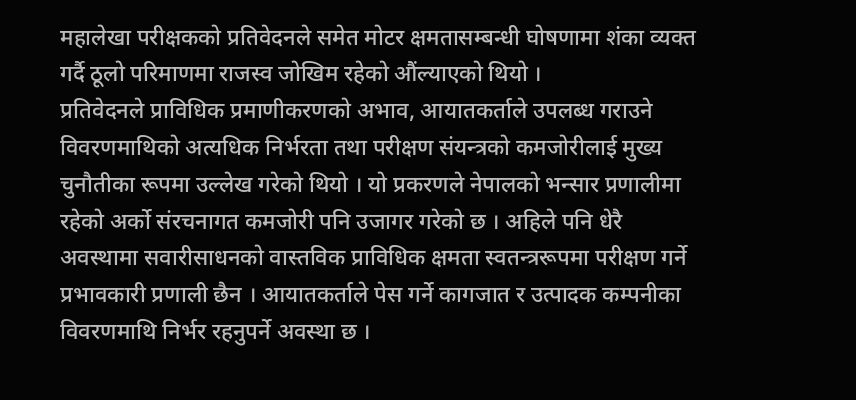महालेखा परीक्षकको प्रतिवेदनले समेत मोटर क्षमतासम्बन्धी घोषणामा शंका व्यक्त गर्दै ठूलो परिमाणमा राजस्व जोखिम रहेको औंल्याएको थियो ।
प्रतिवेदनले प्राविधिक प्रमाणीकरणको अभाव, आयातकर्ताले उपलब्ध गराउने विवरणमाथिको अत्यधिक निर्भरता तथा परीक्षण संयन्त्रको कमजोरीलाई मुख्य चुनौतीका रूपमा उल्लेख गरेको थियो । यो प्रकरणले नेपालको भन्सार प्रणालीमा रहेको अर्को संरचनागत कमजोरी पनि उजागर गरेको छ । अहिले पनि धेरै अवस्थामा सवारीसाधनको वास्तविक प्राविधिक क्षमता स्वतन्त्ररूपमा परीक्षण गर्ने प्रभावकारी प्रणाली छैन । आयातकर्ताले पेस गर्ने कागजात र उत्पादक कम्पनीका विवरणमाथि निर्भर रहनुपर्ने अवस्था छ ।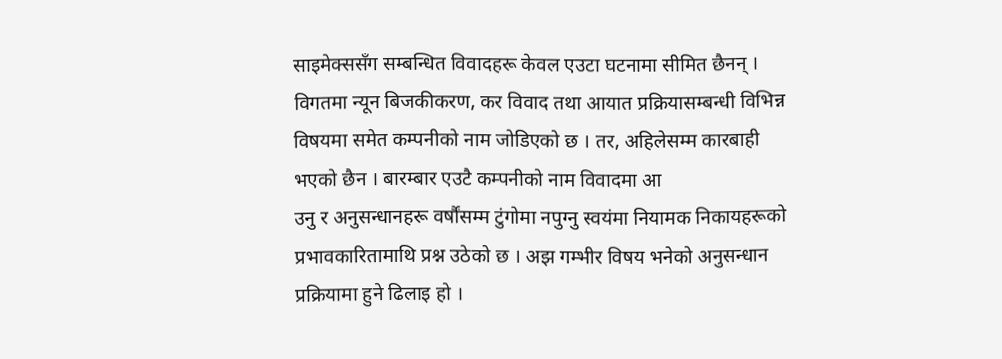साइमेक्ससँग सम्बन्धित विवादहरू केवल एउटा घटनामा सीमित छैनन् । विगतमा न्यून बिजकीकरण, कर विवाद तथा आयात प्रक्रियासम्बन्धी विभिन्न विषयमा समेत कम्पनीको नाम जोडिएको छ । तर, अहिलेसम्म कारबाही भएको छैन । बारम्बार एउटै कम्पनीको नाम विवादमा आ
उनु र अनुसन्धानहरू वर्षौंसम्म टुंगोमा नपुग्नु स्वयंमा नियामक निकायहरूको प्रभावकारितामाथि प्रश्न उठेको छ । अझ गम्भीर विषय भनेको अनुसन्धान प्रक्रियामा हुने ढिलाइ हो ।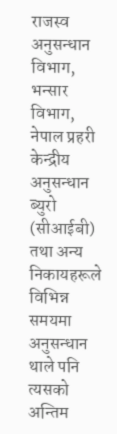राजस्व अनुसन्धान विभाग, भन्सार विभाग, नेपाल प्रहरी केन्द्रीय अनुसन्धान ब्युरो (सीआईबी) तथा अन्य निकायहरूले विभिन्न समयमा अनुसन्धान थाले पनि त्यसको अन्तिम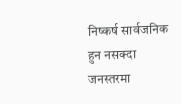निष्कर्ष सार्वजनिक हुन नसक्दा जनस्तरमा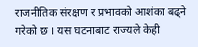राजनीतिक संरक्षण र प्रभावको आशंका बढ्ने गरेको छ । यस घटनाबाट राज्यले केही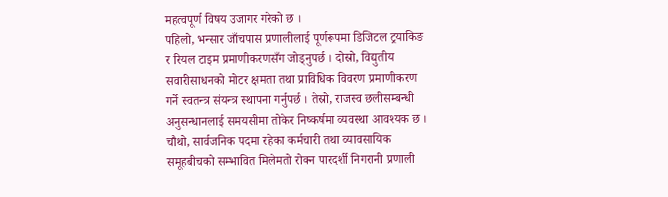महत्वपूर्ण विषय उजागर गरेको छ ।
पहिलो, भन्सार जाँचपास प्रणालीलाई पूर्णरूपमा डिजिटल ट्रयाकिङ र रियल टाइम प्रमाणीकरणसँग जोड्नुपर्छ । दोस्रो, विद्युतीय सवारीसाधनको मोटर क्षमता तथा प्राविधिक विवरण प्रमाणीकरण गर्ने स्वतन्त्र संयन्त्र स्थापना गर्नुपर्छ । तेस्रो, राजस्व छलीसम्बन्धी अनुसन्धानलाई समयसीमा तोकेर निष्कर्षमा व्यवस्था आवश्यक छ । चौथो, सार्वजनिक पदमा रहेका कर्मचारी तथा व्यावसायिक समूहबीचको सम्भावित मिलेमतो रोक्न पारदर्शी निगरानी प्रणाली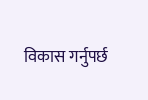विकास गर्नुपर्छ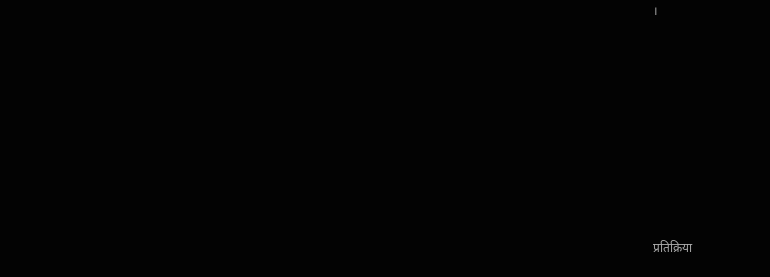।











प्रतिक्रिया